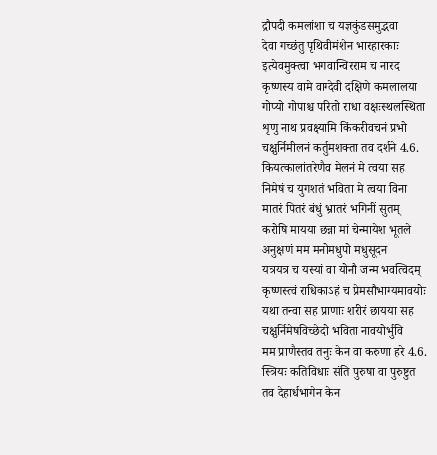द्रौपदी कमलांशा च यज्ञकुंडसमुद्भवा
देवा गच्छंतु पृथिवीमंशेन भारहारकाः
इत्येवमुक्त्वा भगवान्विरराम च नारद
कृष्णस्य वामे वाग्देवी दक्षिणे कमलालया
गोप्यो गोपाश्च परितो राधा वक्षःस्थलस्थिता
शृणु नाथ प्रवक्ष्यामि किंकरीवचनं प्रभो
चक्षुर्निमीलनं कर्तुमशक्ता तव दर्शने 4.6.
कियत्कालांतरेणैव मेलनं मे त्वया सह
निमेषं च युगशतं भविता मे त्वया विना
मातरं पितरं बंधुं भ्रातरं भगिनीं सुतम्
करोषि मायया छन्ना मां चेन्मायेश भूतले
अनुक्षणं मम मनोमधुपो मधुसूदन
यत्रयत्र च यस्यां वा योनौ जन्म भवत्विदम्
कृष्णस्त्वं राधिकाऽहं च प्रेमसौभाग्यमावयोः
यथा तन्वा सह प्राणाः शरीरं छायया सह
चक्षुर्निमेषविच्छेदो भविता नावयोर्भुवि
मम प्राणैस्तव तनुः केन वा करुणा हरे 4.6.
स्त्रियः कतिविधाः संति पुरुषा वा पुरुष्टुत
तव देहार्धभागेन केन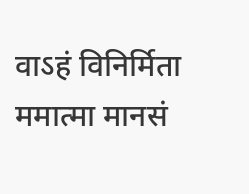वाऽहं विनिर्मिता
ममात्मा मानसं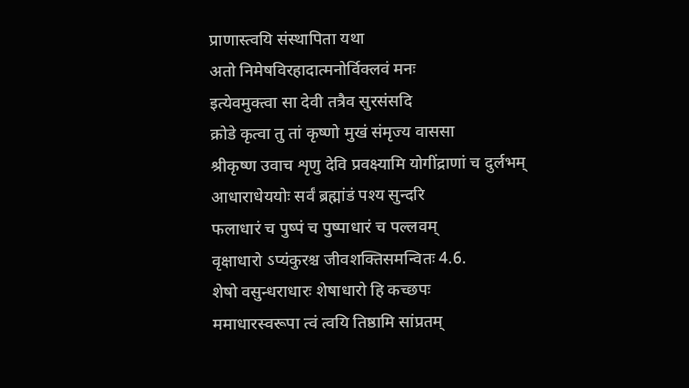प्राणास्त्वयि संस्थापिता यथा
अतो निमेषविरहादात्मनोर्विक्लवं मनः
इत्येवमुक्त्वा सा देवी तत्रैव सुरसंसदि
क्रोडे कृत्वा तु तां कृष्णो मुखं संमृज्य वाससा
श्रीकृष्ण उवाच शृणु देवि प्रवक्ष्यामि योगींद्राणां च दुर्लभम्
आधाराधेययोः सर्वं ब्रह्मांडं पश्य सुन्दरि
फलाधारं च पुष्पं च पुष्पाधारं च पल्लवम्
वृक्षाधारो ऽप्यंकुरश्च जीवशक्तिसमन्वितः 4.6.
शेषो वसुन्धराधारः शेषाधारो हि कच्छपः
ममाधारस्वरूपा त्वं त्वयि तिष्ठामि सांप्रतम्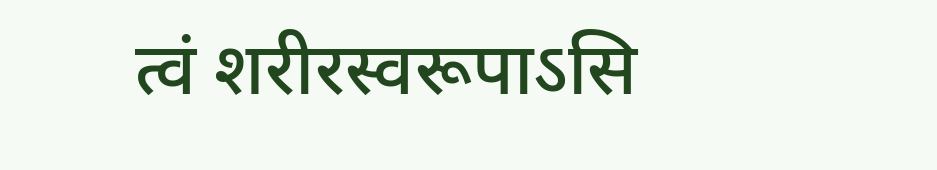त्वं शरीरस्वरूपाऽसि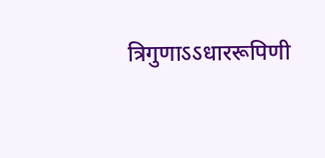त्रिगुणाऽऽधाररूपिणी